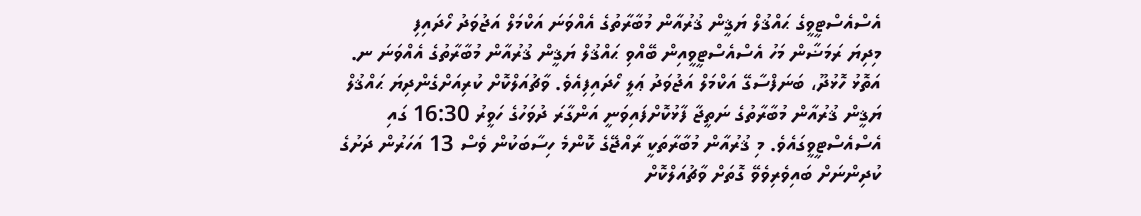އެސްއެސްޓީވީގެ ޙައްޤުލް ޔަޤީން ޤުރުއާން މުބާރާތުގެ އެއްވަނަ އަކްމަލް އަޖުވަދު ހޯދައިފި
މިދިޔަ ރަމަޟާން މަހު އެސްއެސްޓީވީއިން ބޭއްވި ޙައްޤުލް ޔަޤީން ޤުރުއާން މުބާރާތުގެ އެއްވަނަ ނ. އަތޮޅު ހޮޅުދޫ، ބަނަފްސާގޭ އަކްމަލް އަޖުވަދު ޢަލީ ހޯދައިފިއެވެ. ވާޗުއަލްކޮށް ކުރިއަށްގެންދިޔަ ޙައްޤުލް ޔަޤީން ޤުރުއާން މުބާރާތުގެ ނަތީޖާ ފާޅުކޮށްފައިވަނީ އަންގާރަ ދުވަހުގެ ހަވީރު 16:30 ގައި އެސްއެސްޓީވީގައެވެ. މި ޤުރުއާން މުބާރާތަކީ ރާއްޖޭގެ ކޮންމެ ހިސާބަކުން ވެސް 13 އަހަރުން ދަށުގެ ކުދިންނަށް ބައިވެރިވެވޭ ގޮތަށް ވާޗުއަލްކޮށް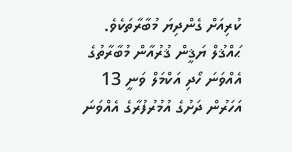ކުރިއަށް ގެންދިޔަ މުބާރާތަކެވެ. ޙައްޤުލް ޔަޤީން ޤުރުއާން މުބާރާތުގެ އެއްވަނަ ހޯދި އަކްމަލް ވަނީ 13 އަހަރުން ދަށުގެ އުމުރުފުރާގެ އެއްވަނަ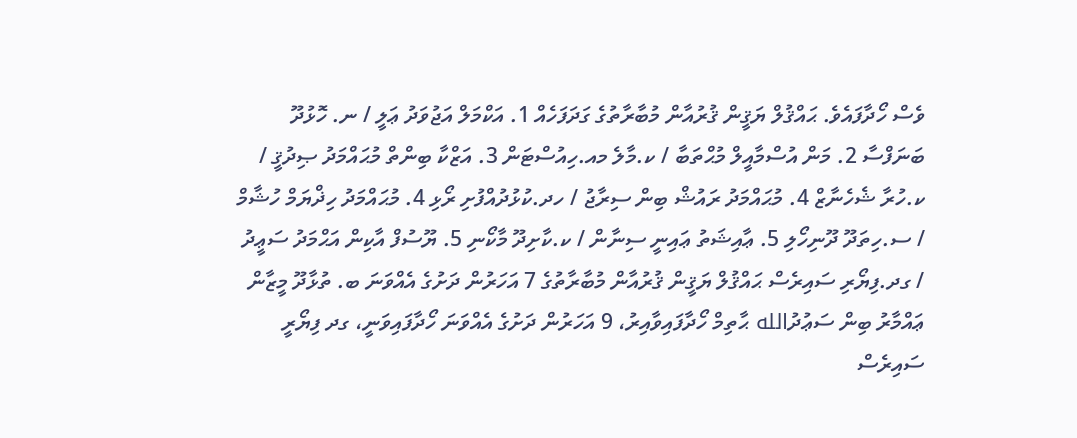ވެސް ހޯދާފައެވެ. ޙައްޤުލް ޔަޤީން ޤުރުއާން މުބާރާތުގެ ގަދަފަހެއް 1. އަކްމަލް އަޖުވަދު ޢަލީ / ނ. ހޮޅުދޫ ބަނަފްސާ 2. މަން އުސްމާއީލް މުޙްތަބާ / ކ.މާލެ މއ.ހިއުސްޓަން 3. އަޒްކާ ބިންތް މުޙައްމަދު ޞިދުޤީ / ކ.ހުރާ ޝެހެނާޒް 4. މުޙައްމަދު ރައުޝް ބިން ސިރާޖު / ހދ.ކުޅުދުއްފުށި ރޯޅި 4. މުޙައްމަދު ހިޛްޔަމް ހުޝާމް / ސ.ހިތަދޫ ދޫނިހޯލި 5. ޢާއިޝަތު ޢައިނީ ސިނާން / ކ.ކާށިދޫ މާކޯނި 5. ޔޫސުފް އާކިން އަޙްމަދު ސަޢީދު / ގދ.ފިޔޯރި ސައިރެސް ޙައްޤުލް ޔަޤީން ޤުރުއާން މުބާރާތުގެ 7 އަހަރުން ދަށުގެ އެއްވަނަ ބ. ތުޅާދޫ މީޒާން ޢައްމާރު ބިން ސަޢުދުالله ޙާތިމް ހޯދާފައިވާއިރު، 9 އަހަރުން ދަށުގެ އެއްވަނަ ހޯދާފައިވަނީ، ގދ ފިޔޯރީ ސައިރެސް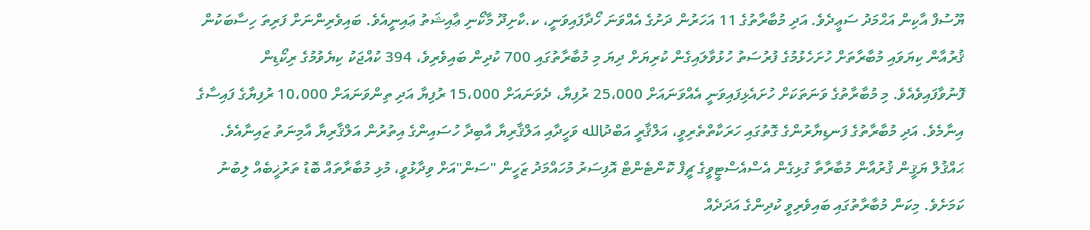ޔޫސުފް އާކިން އަޙްމަދު ސަޢީދެވެ. އަދި މުބާރާތުގެ 11 އަހަރުން ދަށުގެ އެއްވަނަ ހޯދާފައިވަނީ، ކ.ކާށިދޫ މާކޯނި ޢާއިޝަތު ޢައިނީއެވެ. ބައިވެރިންނަށް ފަރިތަ ހިސާބަކުން ޤުރުއާން ކިޔަވައި މުބާރާތަށް ހުށަހެޅުމުގެ ފުރުސަތު ހުޅުވާލައިގެން ކުރިޔަށް ދިޔަ މި މުބާރާތުގައި 700 ކުދިން ބައިވެރިވެ، 394 ކުއްޖަކު ކިޔެވުމުގެ ރިކޯޑިން ފޮނުވާފައިވެއެވެ. މި މުބާރާތުގެ ވަނަތަކަށް ހުށައެޅިފައިވަނީ އެއްވަނައަށް 25،000 ރުފިޔާ، ދެވަނައަށް 15،000 ރުފިޔާ އަދި ތިންވަނައަށް 10،000 ރުފިޔާގެ ފައިސާގެ އިނާމެވެ. އަދި މުބާރާތުގެ ފަނޑިޔާރުންގެ ގޮތުގައި ހަރަކާތްތެރިވީ، އަލްޤާރީ އަބްދުالله ވަހީދާއި އަލްޤާރިޔާ އާބިދާ ހުސައިންގެ އިތުރުން އަލްޤާރިޔާ އާމިނަތު ޒައިނާއެވެ. ޙައްޤުލް ޔަޤީން ޤުރުއާން މުބާރާތާ ގުޅިގެން އެސްއެސްޓީވީގެ ޗީފް ކޮންޓެންޓް އޮފިސަރު މުހައްމަދު ޒަހީން "ސަން"އަށް ވިދާޅުވީ، މުޅި މުބާރާތައް ބޮޑު ތަރުޚީބެއް ލިބުނު ކަމަށެވެ. މިކަން މުބާރާތުގައި ބައިވެރިވީ ކުދިންގެ އަދަދެއް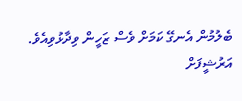ބެލުމުން އެނގޭ ކަމަށް ވެސް ޒަހީން ވިދާޅުވިއެވެ.
އަރުޝީފަށް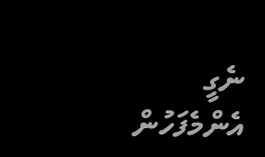ނެގީ
އެންމެފަހުން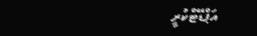އަޕްޑޭޓްކުރީ